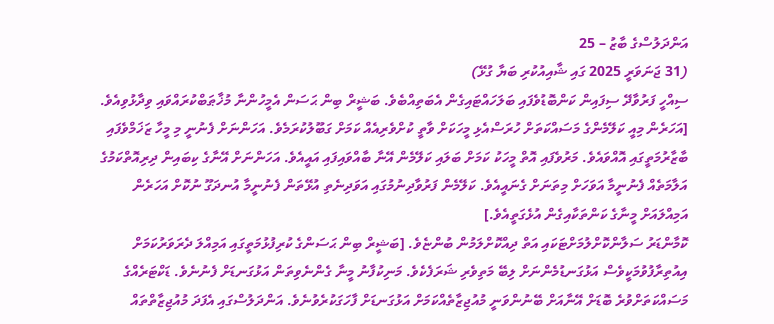އަންދަލުސްގެ ބާޒު – 25
(31 ޖަނަވަރީ 2025 ގައި ޝާއިއުކުރި ބަޔާ ގުޅޭ)
ސިއްހީ ފަރުވާދޭ ސިފައިން ކަންބޮޑުވެފައި ބަލަހައްޓައިގެން އެބަތިއްބެވެ. ބަޝީރް ބިން ޙަސަން އެމީހުންނާ މުޚާޠަބްކުރައްވައި ވިދާޅުވިއެވެ. [އަހަރެން މިއީ ކަލޭމެންގެ މަސައްކަތަށް ހުރަސްއެޅި މީހަކަށް ވާތީ ކުށްވެރިއެއް ކަމަށް ގަބޫލުކުރަމެވެ. އަހަންނަށް ފެނުނީ މި މީހާ ޒަޚަމްވެފައި ބާޒާރުމަތީގައި އޮއްވައެވެ. މަރުވެފައި އޮތް މީހަކު ކަމަށް ބަލައި ކަލޭމެން އޭނާ ބާއްވައިފައި އައީއެވެ. އަހަންނަށް އޭނާގެ ކިބައިން ދިރިއޮތްކަމުގެ އަލާމަތެއް ފެނުނީމާ އަވަހަށް މިތަނަށް ގެނައީއެވެ. ކަލޭމެން ފަރުވާދިނުމުގައި އަވަދިނެތި އުޅޭތަން ފެނުނީމާ އުނދަގޫ ނުކޮށް އަހަރެން އަމިއްލައަށް މީނާގެ ކަންތަކާއިގެން އުޅެގަތީއެވެ.]
ކޮމާންޑަރު ސަލާންކޮށްލުމަށްޓަކައި އަތް ދިއްކޮށްލަމުން ބުންޏެވެ. [ބަޝީރް ބިން ޙަސަންގެ ކުރިފުޅުމަތީގައި އަމިއްލަ ދެރަވަރުކަމަށް އިއުތިރާފުވުމަކީވެސް އަޅުގަނޑުމެންނަށް ލިބޭ މަތިވެރި ޝަރަފެކެވެ. މަނިކުފާނު މީނާ ގެންނެވިތަން އަޅުގަނޑަށް ފެނުނެވެ. ޑަކްޓަރެއްގެ މަސައްކަތަށްވުރެ ބޮޑަށް އޭނާއަށް ބޭނުންވަނީ މުއުޖިޒާތެއްކަމަށް އަޅުގަނޑަށް ފާހަގަކުރެވުނެވެ. އަންދަލުސްގައި އެފަދަ މުއުޖިޒާތްތައް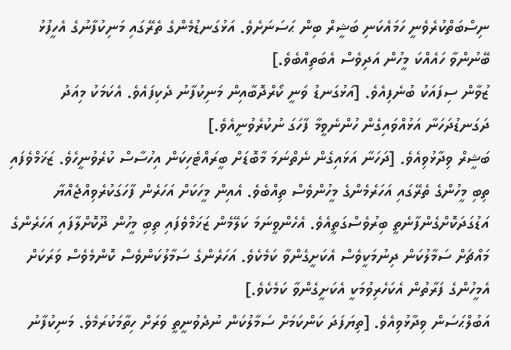ނިސްބަތްކުރެވެނީ ހަމައެކަނި ބަޝީރް ބިން ޙަސަނަށެވެ. އަޅުގަނޑުމެންގެ ތެރޭގައި މަނިކުފާނުގެ އެހީފުޅު ބޭނުންވާ ހައެއްކަ މީހުން އަދިވެސް އެބަތިއްބެވެ.]
ޒުވާން ސިފައަކު ބުނެފިއެވެ. [އަޅުގަނޑު ވަނީ ކޯރްދޮބާއިން މަނިކުފާނު ދެކިފައެވެ. އެކަމަކު މިއަދު ދަގަނޑުދަހަނާ އަޅުއްވައިގެން ހުންނެވީމާ ފާހަގަ ނުކުރެވުނީއެވެ.]
ބަޝީރް ވިދާޅުވިއެވެ. [ދަހަނާ އަޅައިގެން ނެތްނަމަ މާބޮޑަށް ބީރައްޓެހިކަން އިހުސާސް ކުރެވުނީހެވެ. ޒަޚަމްވެފައި ތިބި މީހުންގެ ތެރޭގައި އަހަރެމެންގެ މީހުންވެސް ތިއްބެވެ. އެއިން މީހަކަށް އަހަރެން ފާހަގަކުރެވިއްޖެއްޔާ އަޑުގަދަކޮށްގެންފާނެތީ ބިރުވެސްގަތީއެވެ. އެހެންވީނަމަ ކަލޭމެން ޒަޚަމްވެފައި ތިބި މީހުން ދޫކޮށްލާފައި އަހަރެންގެ މައްޗަށް ސަމާލުކަން ދިނުމަކީވެސް އެކަށީގެންވާ ކަމެކެވެ. އަހަރެންގެ ސަމާލުކަންވެސް ކޮންމެވެސް ވަރަކަށް އެމީހުންގެ ފަރާތުން އެކަހެރިވުމަކީ އެކަށީގެންވާ ކަމެކެވެ.]
އަބުލްޙަސަން ވިދާޅުވިއެވެ. [ތިޔަފަދަ ކަންކަމަށް ސަމާލުކަން ނުދެވުނީތީ ވަރަށް ހިތާމަކުރަމެވެ. މަނިކުފާނު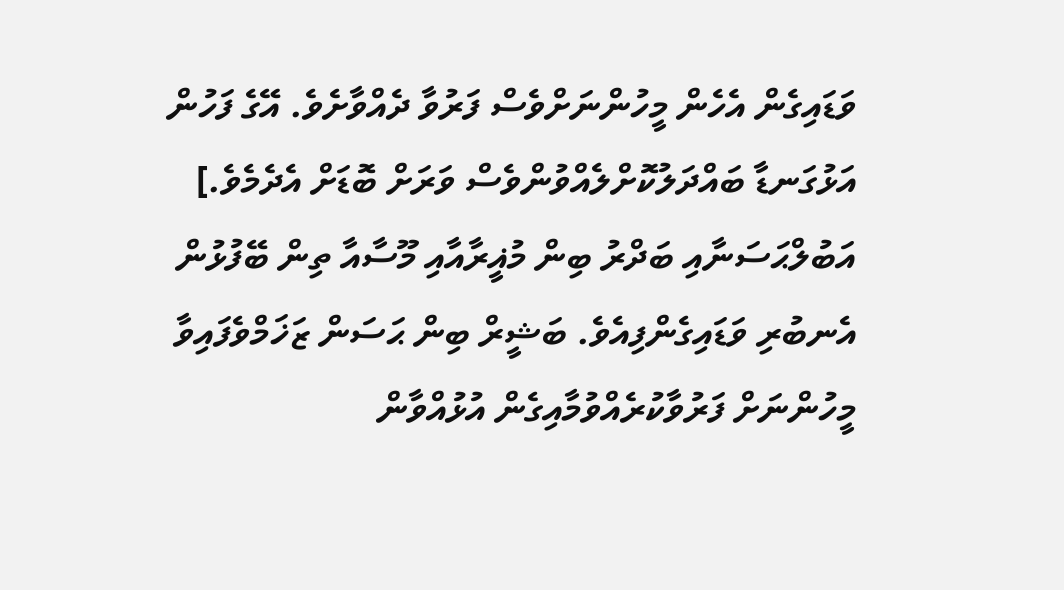ވަޑައިގެން އެހެން މީހުންނަށްވެސް ފަރުވާ ދެއްވާށެވެ. އޭގެ ފަހުން އަޅުގަނޑާ ބައްދަލުކޮށްލެއްވުންވެސް ވަރަށް ބޮޑަށް އެދެމެވެ.]
އަބުލްޙަސަނާއި ބަދްރު ބިން މުޣީރާއާއި މޫސާއާ ތިން ބޭފުޅުން އެނބުރި ވަޑައިގެންފިއެވެ. ބަޝީރް ބިން ޙަސަން ޒަޚަމްވެފައިވާ މީހުންނަށް ފަރުވާކުރެއްވުމާއިގެން އުޅުއްވާން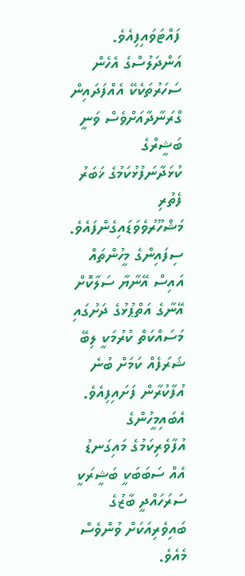ފައްޓަވައިފިއެވެ. އަންދަލުސްގެ އެހެން ސަހަރުތަކެކޭ އެއްފަދައިން ގްރަނާދާއަށްވެސް ވަނީ ބަޝީރްގެ ކުޅަދާނަފުޅުކަމުގެ ޚަބަރު ފެތުރި މަޝްހޫރުވެވަޑައިގެންފައެވެ. ސިފައިންގެ މީހުންތައް އައިސް އޭނާޔާ ސަލާކޮށް އޭނާގެ އަތްޕުޅުގެ ދަށުގައި މަސައްކަތް ކުރުމަކީ ލިބޭ ޝަރަފެއް ކަމަށް ބުނެ އުފާކުރާން ފަށައިފިއެވެ. އެބައިމީހުންގެ އުފާވެރިކަމުގެ މައިގަނޑު އެއް ސަބަބަކީ ބަޝީރަކީ ސަރަހައްދީ ބާޒުގެ ބައިވެރިއަކަށް ވުންވެސް މެއެވެ.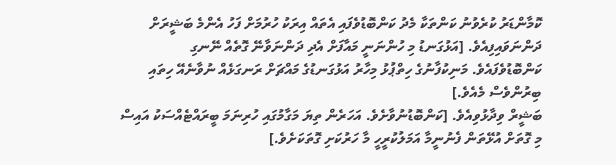ކޮމާންޑަރު ކުރެވުނު ކަންތަކާ މެދު ކަންބޮޑުވެފައި އެތައް އިރަކު ހުރުމަށް ފަހު އެންމެ ބަޝީރަށް ދަންނަވައިފިއެވެ. [އަޅުގަނޑު މި ހުންނަނީ މައާފަށް އެދި ދަންނަވާނޭ ގޮތެއް ނޭނގި ކަންބޮޑުވެފައެވެ. މަނިކުފާނުގެ ހިތްޕުޅު މިހާރު އަޅުގަނޑުގެ މައްޗަށް ރަނގަޅެއް ނުވާނެއޭ ހިތައި ބިރުންވެސް މެއެވެ.]
ބަޝީރް ވިދާޅުވިއެވެ. [ކަންބޮޑުނުވާށެވެ. އަހަރެން ތިޔަ މަގާމުގައި ހުރިނަމަ ބީރައްޓެއްސަކު އައިސް މި ގޮތަށް އުޅޭތަން ފެނުނީމާ އަމަލުކުރީހީ މާ ހަރުކަށި ގޮތަކަށެވެ.]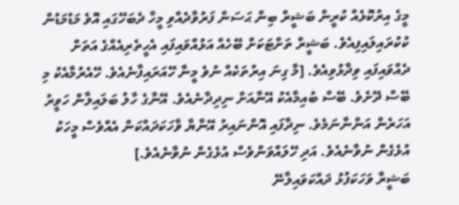މީގެ އިރުކޮޅެއް ކުރީން ބަޝީރް ބިން ޙަސަން ފަރުވާދެއްވި މީހާ ދެބަހޭގައި އޮވެ މަޑުމަޑުން ކުކުރައިލައިފިއެވެ. ބަޝީރް ތަށްޓަކަށް ބޭހެއް އަޅުއްވައިފައި އެހީތެރިއެއްގެ އަތަށް ދެއްވައިފައި ވިދާޅުވިއެވެ. [މާ ގިނަ އިރުތަކެއް ނުވެ މީނާ ހޭއަރައިފާނެއެވެ. ހޭއެރުމާއެކު މި ބޭސް ދޭށެވެ. ބޭސް ބުއިމާއެކު އޭނާއަށް ނިދިދާނެއެވެ. އޭނާގެ ހާލު ބަލައިލާން ހަވީރު އަހަރެން އަންނާނަމެވެ. ނިދާފައި އޮންނައިރު އޭނާޔާ ވާހަކަދައްކަން އެއްވެސް މީހަކު އުޅެގެން ނުވާނެއެވެ. އަދި ހޭލައްވަންވެސް އުޅެގެން ނުވާނެއެވެ.]
ބަޝީރާ ވަހަކަފުޅު ދައްކަވައިލާނޭ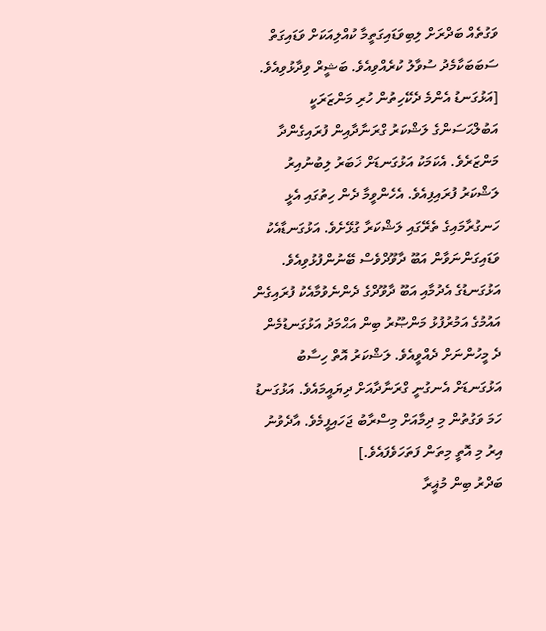ވަގުތެއް ބަދްރަށް ލިބިވަޑައިގަތީމާ ކުއްލިއަކަށް ވަޑައިގަތް ސަބަބަކާމެދު ސުވާލު ކުރެއްވިއެވެ. ބަޝީރް ވިދާޅުވިއެވެ. [އަޅުގަނޑު އެންމެ ދެކޭހިތުން ހުރި މަންޒަރަކީ އަބުލްޙަސަންގެ ލަޝްކަރު ގްރަނާދާއިން ފުރައިގެންދާ މަންޒަރެވެ. އެކަމަކު އަޅުގަނޑަށް ޚަބަރު ލިބުނުއިރު ލަޝްކަރު ފުރައިފިއެވެ. އެހެންވީމާ ދެން ހިތުގައި އެޅީ ހަނގުރާމައިގެ ތެރޭގައި ލަޝްކަރާ ގުޅޭށެވެ. އަޅުގަނޑާއެކު ވަޑައިގަންނަވާން އަބޫ ދާވޫދްވެސް ބޭނުންފުޅުވިއެވެ. އަޅުގަނޑުގެ އެދުމާއި އަބޫ ދާވޫދްގެ ދެންނެވުމާއެކު ފުރައިގެން އައުމުގެ އަމުރުފުޅު މަންޞޫރު ބިން އަޙްމަދު އަޅުގަނޑުމެން ދެ މީހުންނަށް ދެއްވީއެވެ. ލަޝްކަރު އޮތް ހިސާބު އަޅުގަނޑަށް އެނގުނީ ގްރަނާދާއަށް ދިޔައީމައެވެ. އަޅުގަނޑު ހަމަ ވަގުތުން މި ދިމާއަށް މިސްރާބު ޖަހައިފީމެވެ. އާދެވުނު އިރު މި އޮތީ މިތަން ފަތަހަވެފައެވެ.]
ބަދްރު ބިން މުޣީރާ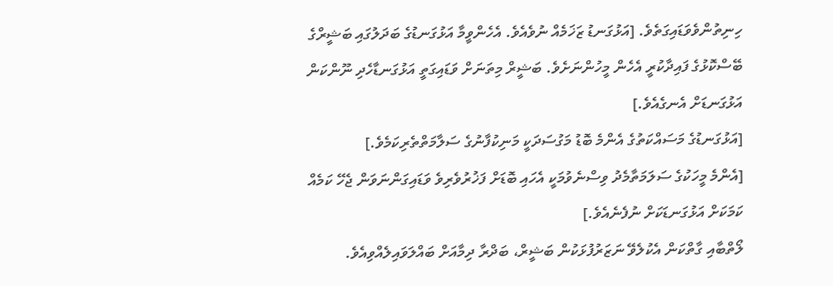ހިނިތުންވެވަޑައިގަތެވެ. [އަޅުގަނޑު ޒަޚަމެއް ނުވެއެވެ. އެހެންވީމާ އަޅުގަނޑުގެ ބަދަލުގައި ބަޝީރްގެ ބޭސްކޮޅުގެ ފައިދާކުރީ އެހެން މީހުންނަށެވެ. ބަޝީރް މިތަނަށް ވަޑައިގަތީ އަޅުގަނޑާހެދި ނޫންކަން އަޅުގަނޑަށް އެނގެއެވެ.]
[އަޅުގަނޑުގެ މަސައްކަތުގެ އެންމެ ބޮޑު މަގުސަދަކީ މަނިކުފާނުގެ ސަލާމަތްތެރިކަމެވެ.]
[އެންމެ މީހަކުގެ ސަލަމަތާމެދު ވިސްނެވުމަކީ އެހައި ބޮޑަށް ފަޚުރުވެރިވެ ވަޑައިގަންނަވަން ޖެހޭ ކަމެއް ކަމަކަށް އަޅުގަނޑަކަށް ނުފެނެއެވެ.]
ލޯތްބާއި ގާތްކަން އެކުލެވޭ ނަޒަރުފުޅަކުން ބަޝީރް، ބަދްރާ ދިމާއަށް ބައްލަވައިލެއްވިއެވެ.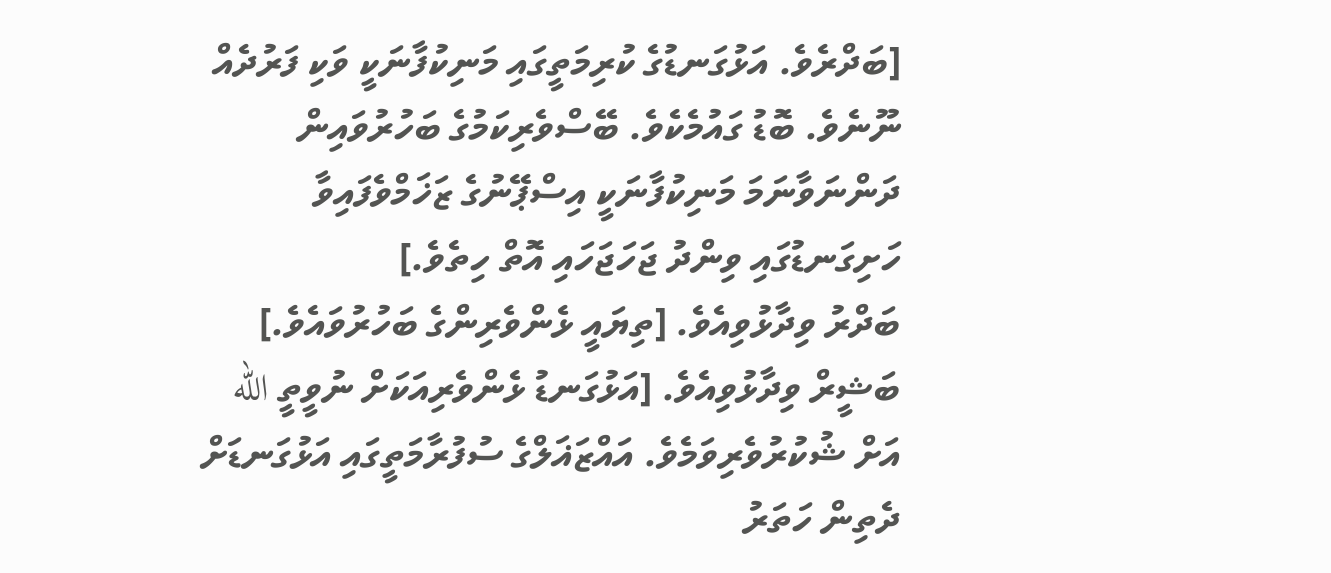[ބަދްރެވެ. އަޅުގަނޑުގެ ކުރިމަތީގައި މަނިކުފާނަކީ ވަކި ފަރުދެއް ނޫނެވެ. ބޮޑު ގައުމެކެވެ. ބޭސްވެރިކަމުގެ ބަހުރުވައިން ދަންނަވާނަމަ މަނިކުފާނަކީ އިސްޕޭނުގެ ޒަޚަމްވެފައިވާ ހަށިގަނޑުގައި ވިންދު ޖަހަޖަހައި އޮތް ހިތެވެ.]
ބަދްރު ވިދާޅުވިއެވެ. [ތިޔައީ ޅެންވެރިންގެ ބަހުރުވައެވެ.]
ބަޝީރް ވިދާޅުވިއެވެ. [އަޅުގަނޑު ޅެންވެރިއަކަށް ނުވީތީ الله އަށް ޝުކުރުވެރިވަމެވެ. އައްޒަޣަލްގެ ސުފުރާމަތީގައި އަޅުގަނޑަށް ދެތިން ހަތަރު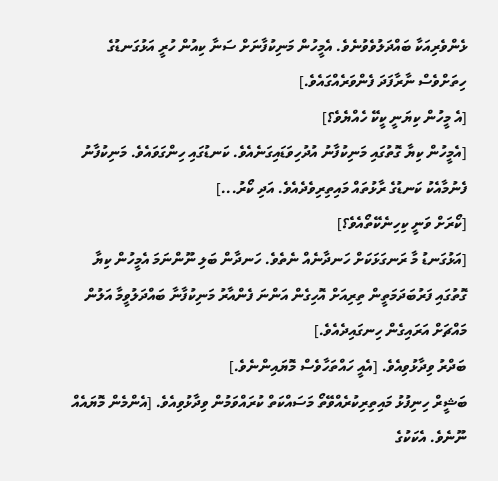ޅެންވެރިއަކާ ބައްދަލުވެވުނެވެ. އެމީހުން މަނިކުފާނަށް ސަނާ ކިއުން ހުރީ އަޅުގަނޑުގެ ހިތަށްވެސް ނާރާފަދަ ފެންވަރެއްގައެވެ.]
[އެ މީހުން ކިޔަނީ ކީކޭ ހެއްޔެވެ؟]
[އެމީހުން ކިޔާ ގޮތުގައި މަނިކުފާނު އުދުހިވަޑައިގަނެއެވެ. ކަނޑުގައި ހިންގަވައެވެ. މަނިކުފާނު ފެނުމާއެކު ކަނޑުގެ ރާޅުތައް މައިތިރިވެދެއެވެ. އަދި ކޯރު...]
[ކޯރަށް ވަނީ ކިހިނެކޭތޯއެވެ؟]
[އަޅުގަނޑު މާ ރަނގަޅަކަށް ހަނދާނެއް ނެތެވެ. ހަނދާން ބަލި ނޫންނަމަ އެމީހުން ކިޔާ ގޮތުގައި ފަރުބަދަމަތީން ތިރިއަށް އޮހިގެން އަންނަ ފެންއާރު މަނިކުފާނާ ބައްދަލުވީމާ އަލުން މައްޗަށް އަރައިގެން ހިނގައިދެއެވެ.]
ބަދްރު ވިދާޅުވިއެވެ. [އެއީ ހައްތަހާވެސް މޮޔައިންނެވެ.]
ބަޝީރް ހިނިފުޅު މައިތިރިކުރެއްވޭތޯ މަސައްކަތް ކުރައްވަމުން ވިދާޅުވިއެވެ. [އެންމެން މޮޔައެއް ނޫނެވެ. އެކަކުގެ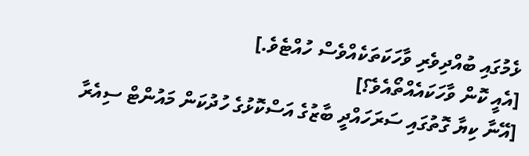ޅެމުގައި ބުއްދިވެރި ވާހަކަތަކެއްވެސް ހުއްޓެވެ.]
[އެއީ ކޮން ވާހަކައެއްތޯއެވެ؟]
[އޭނާ ކިޔާ ގޮތުގައި ސަރަހައްދީ ބާޒުގެ އަސްކޮޅުގެ ހުދުކަން މައުންޓް ސިއެރާ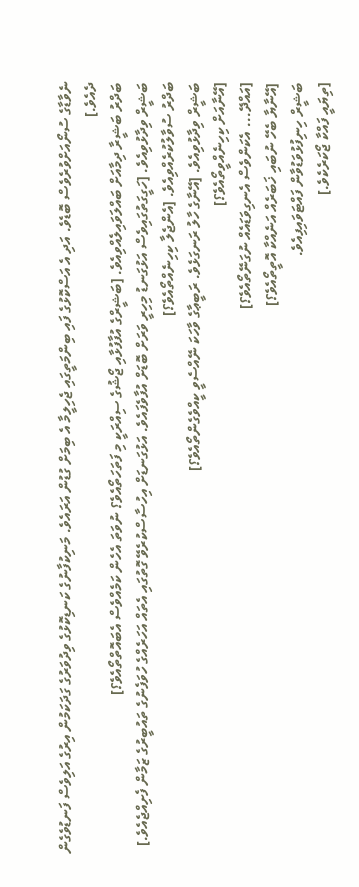ނެވާޑާގެ ސުނޯއަށްވުރެވެސް ބޮޑެވެ. އަދި އެ އަސްކޮޅުގެ ފައި ބިންމަތީގައި ޖެހިލީމާ އެ ބިމަށް ގުޑުން އަރައެވެ. މަނިކުފާނުގެ ކަނޑިކޮޅުގެ ވިދުވަރުގެ ގަދަކަމުން އިރުގެ އަލިވެސް ފަނޑުވެގެން ދެއެވެ.]
ބަދްރު ބަޝީރާ ދިމާއަށް ބައްލަވައިލެއްވިއެވެ. [ބަޝީރްގެ އުފާފުޅާއި ޖޯޝުގެ ސިއްރަކީ މި ފަތަހަތޯއެވެ؟ ނުވަތަ އެހެން ކަމެއްވެސް އެބައޮތްތޯއެވެ؟]
ބަޝީރް ވިދާޅުވިއެވެ. [ހަގީގަތުގައިވެސް އަޅުގަނޑު މިހިރީ ވަރަށް ބޮޑަށް އުފާވެފައެވެ. އަޅުގަނޑަށް އިހުސާސްކުރެވޭ ގޮތުގައި އެތައް އަހަރެއްގެ ހުވަފެނުގެ ތައުބީރުގެ ޒަމާން ފެށިއްޖެއެވެ.]
ބަދްރު ސުވާލުކުރެއްވިއެވެ. [އެންޖެލާ ކިހިނެއްތޯއެވެ؟]
ބަޝީރް ވިދާޅުވިއެވެ. [އޭނާގެ ހާލު ރަނގަޅެވެ. ރަބީޢާގެ ވާހަކަ ނޭއްސެވީ ކީއްވެގެންތޯއެވެ؟]
[އޭނާއަށް ކިހިނެއްވީތޯއެވެ؟]
[އައްދޭ... އެކަންވެސް އެނގިވަޑައެއް ނުގަނޭތޯއެވެ؟]
[އޭނާޔާ ބެހޭ ނުބައި ޚަބަރެއް އަނެއްކާ އޮތީތޯއެވެ؟]
ބަޝީރް ހިނިފުޅުވަޑުވާން ފައްޓަވައިފިއެވެ.
[ތިޔައީ ފައްކާ ޖޯކަރެކެވެ.]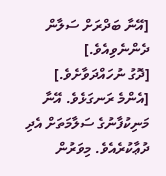[އޭނާ ބަދްރަށް ސަލާން ދެންނެވިއެވެ.]
[ދޮގު ނުހައްދަވާށެވެ.]
[އެންމެ ރަނގަޅެވެ. އޭނާ މަނިކުފާނުގެ ސަލާމަތަށް އެދި ދުޢާކުރެއެވެ. މިވަރުން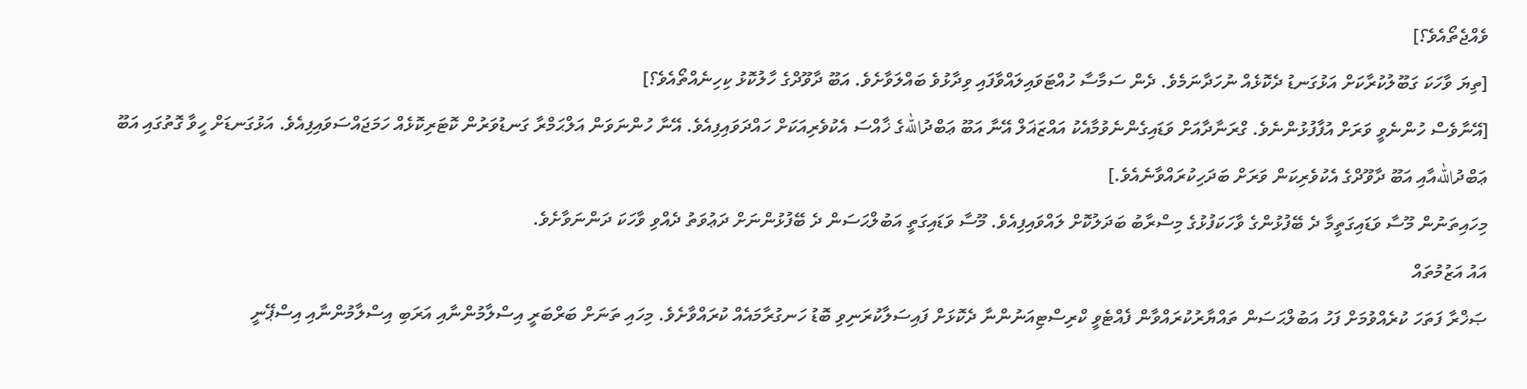ވެއްޖެތޯއެވެ؟]
[ތިޔަ ވާހަކަ ގަބޫލުކުރާކަށް އަޅުގަނޑު ދެކޮޅެއް ނުހަދާނަމެވެ. ދެން ސަމާސާ ހުއްޓަވައިލައްވާފައި ވިދާޅުވެ ބައްލަވާށެވެ. އަބޫ ދާވޫދްގެ ހާލުކޮޅު ކިހިނެއްތޯއެވެ؟]
[އޭނާވެސް ހުންނެވީ ވަރަށް އުފާފުޅުންނެވެ. ގްރަނާދާއަށް ވަޑައިގެންނެވުމާއެކު އައްޒަޣަލް އޭނާ އަބޫ ޢަބްދުاللهގެ ޚާއްސަ އެކުވެރިއަކަށް ހައްދަވައިފިއެވެ. އޭނާ ހުންނަވަން އަލްޙަމްރާ ގަނޑުވަރުން ކޮޓަރިކޮޅެއް ހަމަޖައްސަވައިފިއެވެ. އަޅުގަނޑަށް ހީވާ ގޮތުގައި އަބޫ ޢަބްދުاللهއާއި އަބޫ ދާވޫދްގެ އެކުވެރިކަން ވަރަށް ބަދަހިކުރައްވާނެއެވެ.]
މިހައިތަނުން މޫސާ ވަޑައިގަތީމާ ދެ ބޭފުޅުންގެ ވާހަކަފުޅުގެ މިސްރާބު ބަދަލުކޮށް ލައްވައިފިއެވެ. މޫސާ ވަޑައިގަތީ އަބުލްޙަސަން ދެ ބޭފުޅުންނަށް ދަޢުވަތު ދެއްވި ވާހަކަ ދަންނަވާށެވެ.
އައު އަޒުމުތައް
ޞަޚްރާ ފަތަހަ ކުރެއްވުމަށް ފަހު އަބުލްޙަސަން ތައްޔާރުކުރައްވާން ފެއްޓެވީ ކްރިސްޓިއަނުންނާ ދެކޮޅަށް ފައިސަލާކުރަނިވި ބޮޑު ހަނގުރާމައެއް ކުރައްވާށެވެ. މިހައި ތަނަށް ބަރްބަރީ އިސްލާމުންނާއި އަރަބި އިސްލާމުންނާއި އިސްޕޭނީ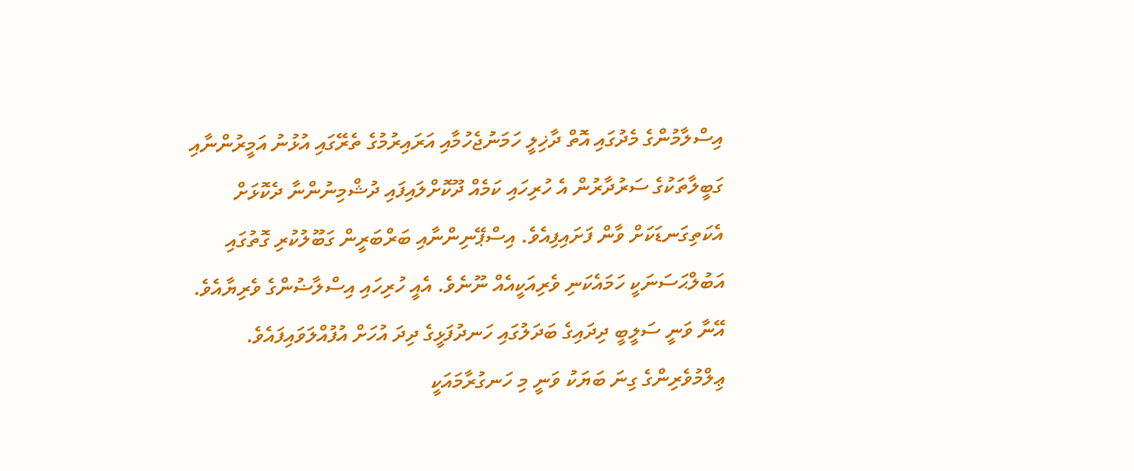އިސްލާމުންގެ މެދުގައި އޮތް ދާޚިލީ ހަމަނުޖެހުމާއި އަރައިރުމުގެ ތެރޭގައި އުޅުނު އަމީރުންނާއި ގަބީލާތަކުގެ ސަރުދާރުން އެ ހުރިހައި ކަމެއް ދޫކޮށްލައިފައި ދުޝްމިނުންނާ ދެކޮޅަށް އެކަތިގަނޑަކަށް ވާން ފަށައިފިއެވެ. އިސްޕޭނިންނާއި ބަރްބަރީން ގަބޫލުކުރި ގޮތުގައި އަބުލްޙަސަނަކީ ހަމައެކަނި ވެރިއަކީއެއް ނޫނެވެ. އެއީ ހުރިހައި އިސްލާޟުންގެ ވެރިޔާއެވެ. އޭނާ ވަނީ ސަލީބީ ދިދައިގެ ބަދަލުގައި ހަނދުފަޅީގެ ދިދަ އުހަށް އުފުއްލަވައިފައެވެ. ޢިލްމުވެރިންގެ ގިނަ ބަޔަކު ވަނީ މި ހަނގުރާމައަކީ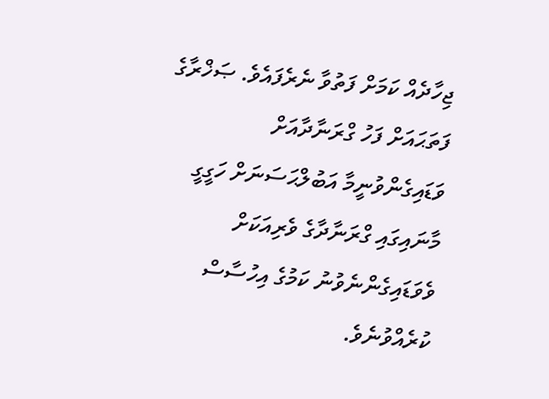ޖިހާދެއް ކަމަށް ފަތުވާ ނެރެފައެވެ. ޞަޚްރާގެ ފަތަޙައަށް ފަހު ގްރަނާދާއަށް ވަޑައިގެންވުނީމާ އަބުލްޙަސަނަށް ހަގީގީ މާނައިގައި ގްރަނާދާގެ ވެރިއަކަށް ވެވަޑައިގެންނެވުނު ކަމުގެ އިހުސާސް ކުރެއްވުނެވެ.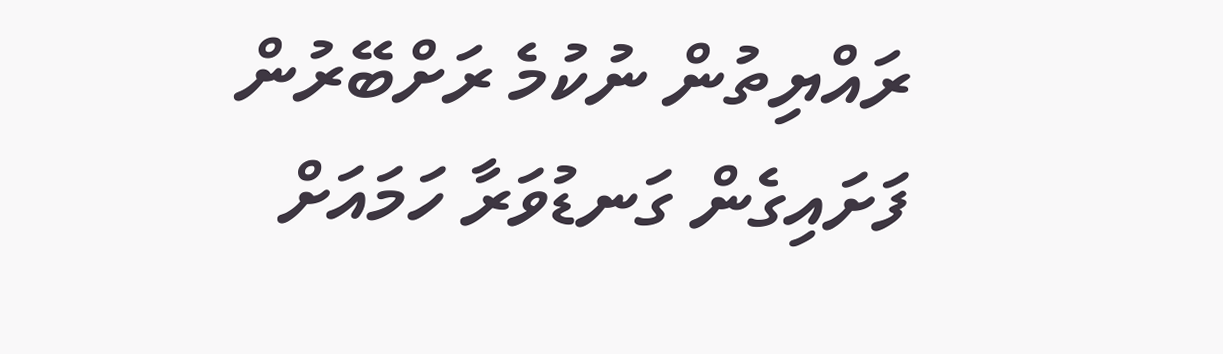ރައްޔިތުން ނުކުމެ ރަށްބޭރުން ފަށައިގެން ގަނޑުވަރާ ހަމައަށް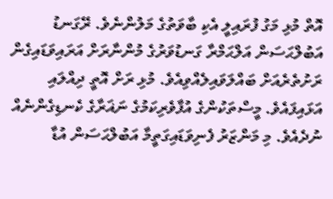އޮތް މުޅި މަގު ފުރައިލީ އެކި ބާވަތުގެ މަލުންނެވެ. ރޭގަނޑު އަބުލްޙަސަން އަލްޙަމްރާ ގަނޑުވަރުގެ މުންނާރަށް އަރައިވަޑައިގެން ރަށުތެރެއަށް ބައްލަވައިލެއްވިއެވެ. މުޅި ރަށް އޮތީ ދިއްލައި އަޅައިފައެވެ. މީސްތަކުންގެ އުފާވެރިކަމުގެ ނަޣަރާގެ ކެނޑިގެންނެއް ނުދެއެވެ. މި މަންޒަރު ފެނިވަޑައިގަތީމާ އަބުލްޙަސަން އުޑާ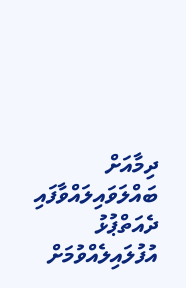ދިމާއަށް ބައްލަވައިލައްވާފައި ދެއަތްޕުޅު އުފުލައިލެއްވުމަށް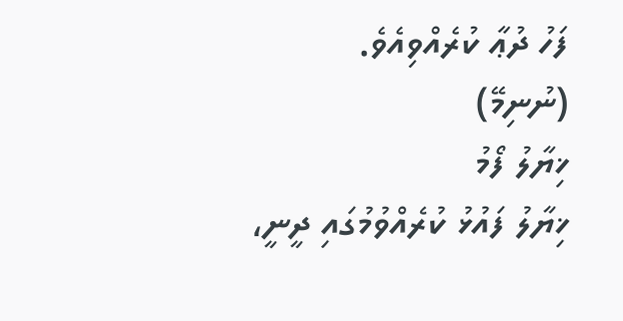ފަހު ދުޢާ ކުރެއްވިއެވެ.
(ނުނިމޭ)
ޚިޔާލު ފޯމު
ޚިޔާލު ފައުޅު ކުރެއްވުމުގައި ދީނީ،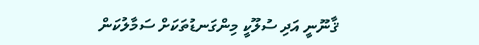ޤާނޫނީ އަދި ސުލޫކީ މިންގަނޑުތަކަށް ސަމާލުކަން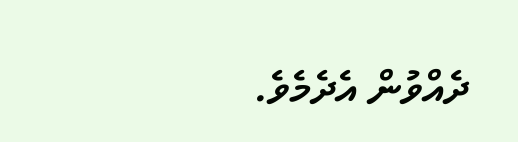ދެއްވުން އެދެމެވެ.